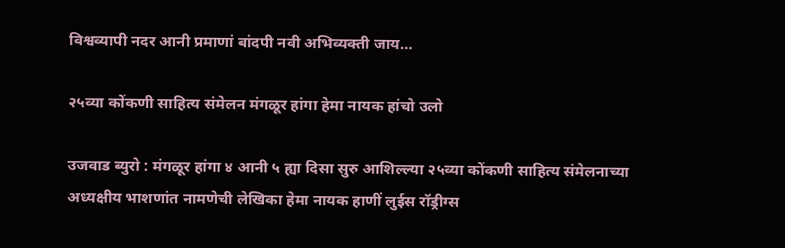विश्वव्यापी नदर आनी प्रमाणां बांदपी नवी अभिव्यक्ती जाय…

२५व्या कोंकणी साहित्य संमेलन मंगळूर हांगा हेमा नायक हांचो उलो

उजवाड ब्युरो : मंगळूर हांगा ४ आनी ५ ह्या दिसा सुरु आशिल्ल्या २५व्या कोंकणी साहित्य संमेलनाच्या अध्यक्षीय भाशणांत नामणेची लेखिका हेमा नायक हाणीं लुईस रॉड्रीग्स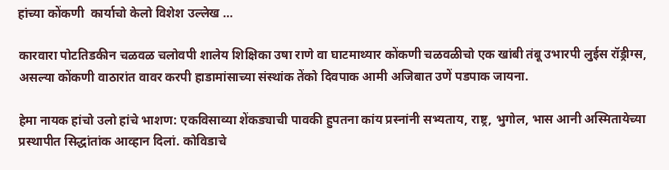हांच्या कोंकणी  कार्याचो केलो विशेश उल्लेख …

कारवारा पोटतिडकीन चळवळ चलोवपी शालेय शिक्षिका उषा राणे वा घाटमाथ्यार कोंकणी चळवळीचो एक खांबी तंबू उभारपी लुईस रॉड्रीग्स, असल्या कोंकणी वाठारांत वावर करपी हाडामांसाच्या संस्थांक तेंको दिवपाक आमी अजिबात उणें पडपाक जायना.

हेमा नायक हांचो उलो हांचे भाशण: एकविसाव्या शेंकड्याची पावकी हुपतना कांय प्रस्नांनी सभ्यताय, राष्ट्र, भुगोल, भास आनी अस्मितायेच्या प्रस्थापीत सिद्धांतांक आव्हान दिलां. कोविडाचे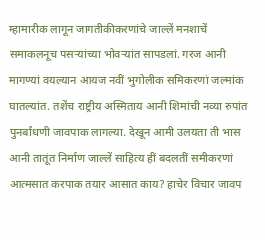म्हामारीक लागून जागतीकीकरणांचे जाल्लें मनशाचें समाकलनूच पसऱ्यांच्या भोवऱ्यांत सापडलां. गरज आनी मागण्यां वयल्यान आयज नवीं भुगोलीक समिकरणां जल्मांक घातल्यांत. तशेंच राष्ट्रीय अस्मिताय आनी शिमांची नव्या रुपांत पुनर्बांधणी जावपाक लागल्या. देखून आमी उलयता ती भास आनी तातूंत निर्माण जाल्लें साहित्य हीं बदलतीं समीकरणां आत्मसात करपाक तयार आसात काय? हाचेर विचार जावप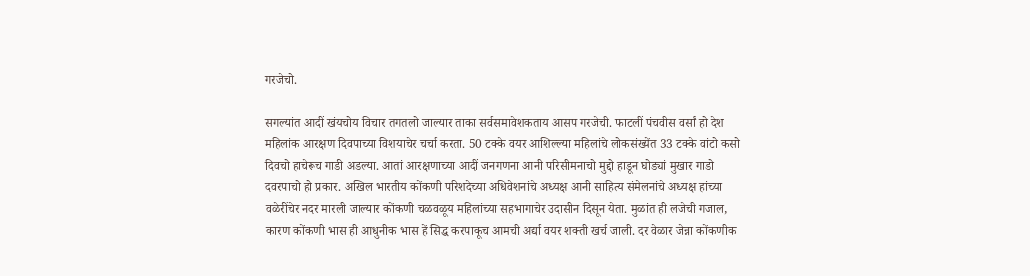गरजेचो.

सगल्यांत आदीं खंयचोय विचार तगतलो जाल्यार ताका सर्वसमावेशकताय आसप गरजेची. फाटलीं पंचवीस वर्सां हो देश महिलांक आरक्षण दिवपाच्या विशयाचेर चर्चा करता. 50 टक्के वयर आशिल्ल्या महिलांचे लोकसंख्येंत 33 टक्के वांटो कसो दिवचो हाचेरूच गाडी अडल्या. आतां आरक्षणाच्या आदीं जनगणना आनी परिसीमनाचो मुद्दो हाडून घोड्यां मुखार गाडो दवरपाचो हो प्रकार. अखिल भारतीय कोंकणी परिशदेच्या अधिवेशनांचे अध्यक्ष आनी साहित्य संमेलनांचे अध्यक्ष हांच्या वळेरींचेर नदर मारली जाल्यार कोंकणी चळवळूय महिलांच्या सहभागाचेर उदासीन दिसून येता. मुळांत ही लजेची गजाल, कारण कोंकणी भास ही आधुनीक भास हें सिद्ध करपाकूच आमची अर्द्या वयर शक्ती खर्च जाली. दर वेळार जेन्ना कोंकणीक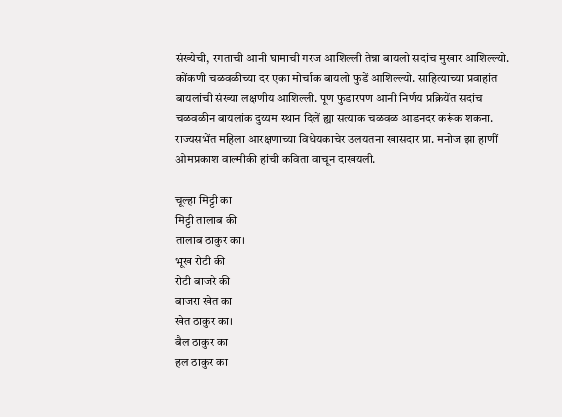संख्येची, रगताची आनी घामाची गरज आशिल्ली तेन्ना बायलो सदांच मुखार आशिल्ल्यो. कोंकणी चळवळीच्या दर एका मोर्चाक बायलो फुडें आशिल्ल्यो. साहित्याच्या प्रवाहांत बायलांची संख्या लक्षणीय आशिल्ली. पूण फुडारपण आनी निर्णय प्रक्रियेंत सदांच चळवळीन बायलांक दुय्यम स्थान दिलें ह्या सत्याक चळवळ आडनदर करूंक शकना. राज्यसभेंत महिला आरक्षणाच्या विधेयकाचेर उलयतना खासदार प्रा. मनोज झा हाणीं ओमप्रकाश वाल्मीकी हांची कविता वाचून दाखयली.

चूल्हा मिट्टी का
मिट्टी तालाब की
तालाब ठाकुर का।
भूख रोटी की
रोटी बाजरे की
बाजरा खेत का
खेत ठाकुर का।
बैल ठाकुर का
हल ठाकुर का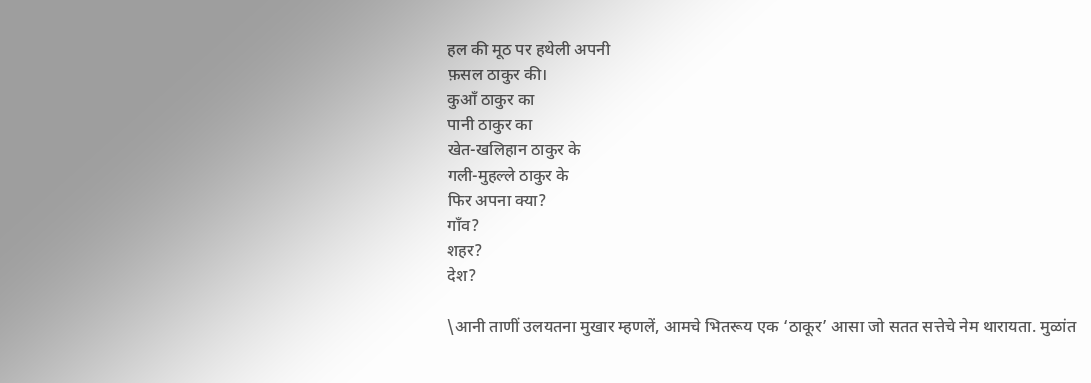हल की मूठ पर हथेली अपनी
फ़सल ठाकुर की।
कुआँ ठाकुर का
पानी ठाकुर का
खेत-खलिहान ठाकुर के
गली-मुहल्ले ठाकुर के
फिर अपना क्या?
गाँव?
शहर?
देश?

\आनी ताणीं उलयतना मुखार म्हणलें, आमचे भितरूय एक ‘ठाकूर’ आसा जो सतत सत्तेचे नेम थारायता. मुळांत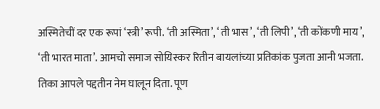अस्मितेचीं दर एक रूपां ‘स्त्री’ रूपी. ‘ती अस्मिता’, ‘ती भास’, ‘ती लिपी’, ‘ती कोंकणी माय’, ‘ती भारत माता’. आमचो समाज सोयिस्कर रितीन बायलांच्या प्रतिकांक पुजता आनी भजता. तिका आपले पद्दतीन नेम घालून दिता. पूण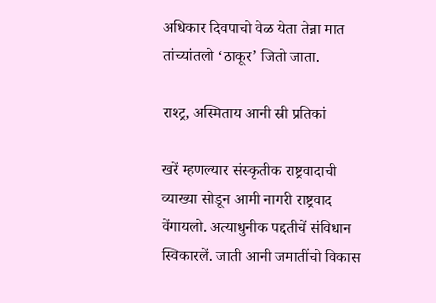अधिकार दिवपाचो वेळ येता तेन्ना मात तांच्यांतलो ‘ठाकूर’ जितो जाता.

राश्ट्र, अस्मिताय आनी स्री प्रतिकां

खरें म्हणल्यार संस्कृतीक राष्ट्रवादाची व्याख्या सोडून आमी नागरी राष्ट्रवाद वेंगायलो. अत्याधुनीक पद्दतीचें संविधान स्विकारलें. जाती आनी जमातींचो विकास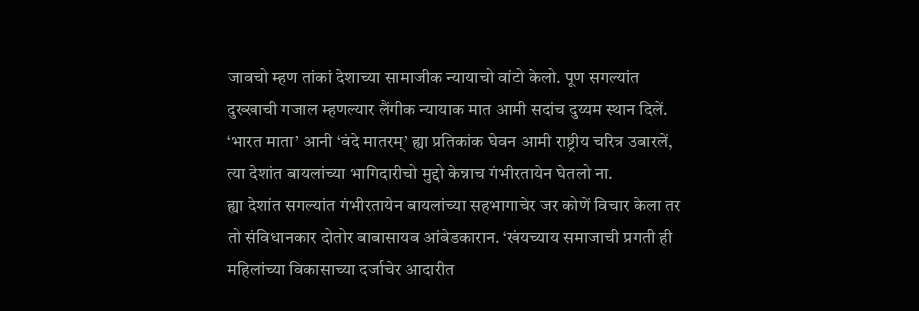जावचो म्हण तांकां देशाच्या सामाजीक न्यायाचो वांटो केलो. पूण सगल्यांत दुख्खाची गजाल म्हणल्यार लैंगीक न्यायाक मात आमी सदांच दुय्यम स्थान दिलें. ‘भारत माता’ आनी ‘वंदे मातरम्’ ह्या प्रतिकांक घेवन आमी राष्ट्रीय चरित्र उबारलें, त्या देशांत बायलांच्या भागिदारीचो मुद्दो केन्नाच गंभीरतायेन घेतलो ना.
ह्या देशांत सगल्यांत गंभीरतायेन बायलांच्या सहभागाचेर जर कोणें विचार केला तर तो संविधानकार दोतोर बाबासायब आंबेडकारान. ‘खंयच्याय समाजाची प्रगती ही महिलांच्या विकासाच्या दर्जाचेर आदारीत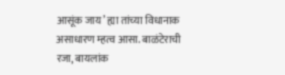आसूंक जाय’ ह्या तांच्या विधानाक असाधारण म्हत्व आसा. बाळंटेराची रजा, बायलांक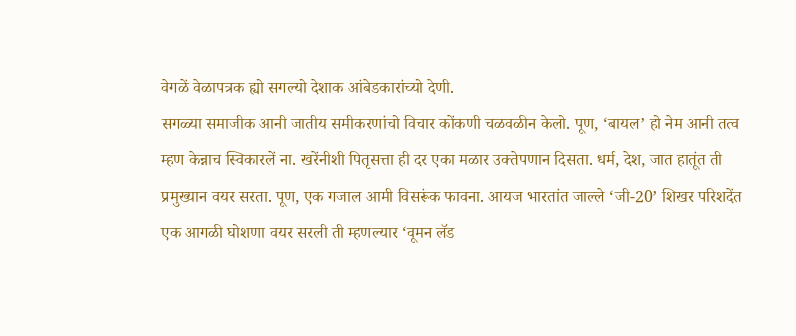वेगळें वेळापत्रक ह्यो सगल्यो देशाक आंबेडकारांच्यो देणी.
सगळ्या समाजीक आनी जातीय समीकरणांचो विचार कोंकणी चळवळीन केलो. पूण, ‘बायल’ हो नेम आनी तत्व म्हण केन्नाच स्विकारलें ना. खरेंनीशी पितृसत्ता ही दर एका मळार उक्तेपणान दिसता. धर्म, देश, जात हातूंत ती प्रमुख्यान वयर सरता. पूण, एक गजाल आमी विसरूंक फावना. आयज भारतांत जाल्ले ‘जी-20’ शिखर परिशदेंत एक आगळी घोशणा वयर सरली ती म्हणल्यार ‘वूमन लॅड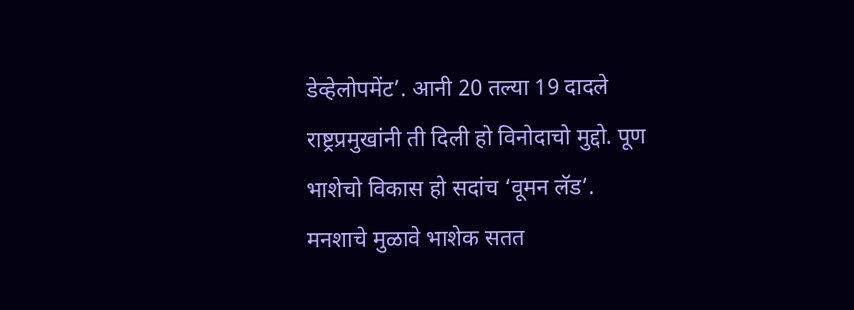डेव्हेलोपमेंट’. आनी 20 तल्या 19 दादले राष्ट्रप्रमुखांनी ती दिली हो विनोदाचो मुद्दो. पूण भाशेचो विकास हो सदांच ‘वूमन लॅड’. मनशाचे मुळावे भाशेक सतत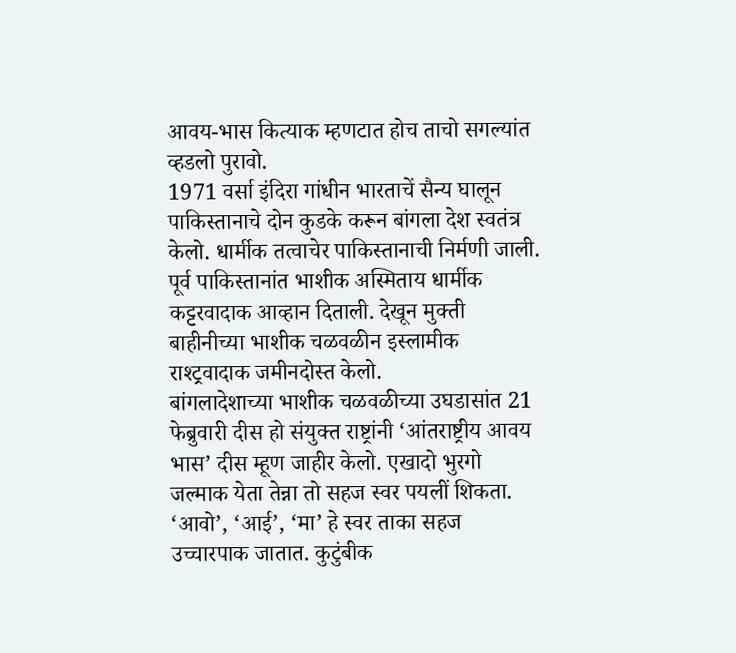आवय-भास कित्याक म्हणटात होच ताचो सगल्यांत व्हडलो पुरावो.
1971 वर्सा इंदिरा गांधीन भारताचें सैन्य घालून पाकिस्तानाचे दोन कुडके करून बांगला देश स्वतंत्र केलो. धार्मीक तत्वाचेर पाकिस्तानाची निर्मणी जाली. पूर्व पाकिस्तानांत भाशीक अस्मिताय धार्मीक कट्टरवादाक आव्हान दिताली. देखून मुक्ती बाहीनीच्या भाशीक चळवळीन इस्लामीक राश्ट्रवादाक जमीनदोस्त केलो.
बांगलादेशाच्या भाशीक चळवळीच्या उघडासांत 21 फेब्रुवारी दीस हो संयुक्त राष्ट्रांनी ‘आंतराष्ट्रीय आवय भास’ दीस म्हूण जाहीर केलो. एखादो भुरगो जल्माक येता तेन्ना तो सहज स्वर पयलीं शिकता. ‘आवो’, ‘आई’, ‘मा’ हे स्वर ताका सहज उच्चारपाक जातात. कुटुंबीक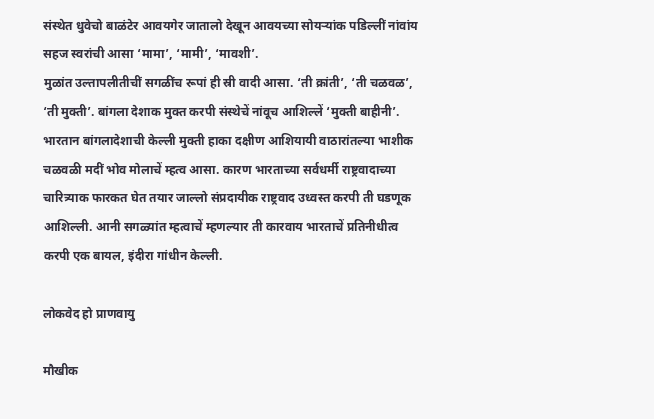संस्थेत धुवेचो बाळंटेर आवयगेर जातालो देखून आवयच्या सोयऱ्यांक पडिल्लीं नांवांय सहज स्वरांची आसा ‘मामा’, ‘मामी’, ‘मावशी’.
मुळांत उल्तापलीतीचीं सगळींच रूपां ही स्री वादी आसा. ‘ती क्रांती’, ‘ती चळवळ’, ‘ती मुक्ती’. बांगला देशाक मुक्त करपी संस्थेचें नांवूच आशिल्लें ‘मुक्ती बाहीनी’. भारतान बांगलादेशाची केल्ली मुक्ती हाका दक्षीण आशियायी वाठारांतल्या भाशीक चळवळी मदीं भोव मोलाचें म्हत्व आसा. कारण भारताच्या सर्वधर्मी राष्ट्रवादाच्या चारित्र्याक फारकत घेत तयार जाल्लो संप्रदायीक राष्ट्रवाद उध्वस्त करपी ती घडणूक आशिल्ली. आनी सगळ्यांत म्हत्वाचें म्हणल्यार ती कारवाय भारताचें प्रतिनीधीत्व करपी एक बायल, इंदीरा गांधीन केल्ली.

लोकवेद हो प्राणवायु

मौखीक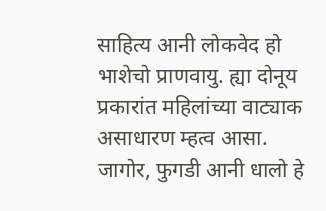साहित्य आनी लोकवेद हो भाशेचो प्राणवायु. ह्या दोनूय प्रकारांत महिलांच्या वाट्याक असाधारण म्हत्व आसा. जागोर, फुगडी आनी धालो हे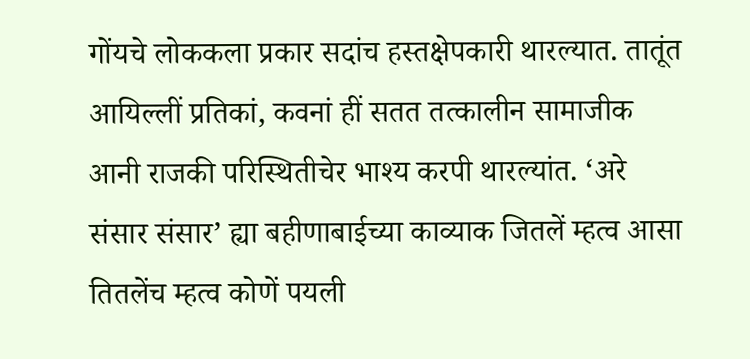गोंयचे लोककला प्रकार सदांच हस्तक्षेपकारी थारल्यात. तातूंत आयिल्लीं प्रतिकां, कवनां हीं सतत तत्कालीन सामाजीक आनी राजकी परिस्थितीचेर भाश्य करपी थारल्यांत. ‘अरे संसार संसार’ ह्या बहीणाबाईच्या काव्याक जितलें म्हत्व आसा तितलेंच म्हत्व कोणें पयली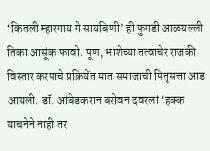‘कितली म्हारगाय गे सायबिणी’ ही फुगडी आळयल्ली तिका आसूंक फावो. पूण, भाशेच्या तत्वाचेर राजकी विस्तार करपाचे प्रक्रियेंत मात समाजाची पितृसत्ता आड आयली. डॉ. आंबेडकरान बरोवन दवरलां ‘हक्क याचनेने नाही तर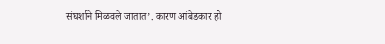संघर्शाने मिळवले जातात’. कारण आंबेडकार हो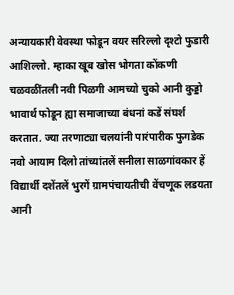अन्यायकारी वेवस्था फोडून वयर सरिल्लो दृश्टो फुडारी आशिल्लो. म्हाका खूब खोस भोगता कोंकणी चळवळींतली नवी पिळगी आमच्यो चुको आनी कुड्डो भावार्थ फोडून ह्या समाजाच्या बंधनां कडें संघर्श करतात. ज्या तरणाट्या चलयांनी पारंपारीक फुगडेक नवो आयाम दिलो तांच्यांतलें सनीला साळगांवकार हें विद्यार्थी दशेंतलें भुरगें ग्रामपंचायतीची वेंचणूक लडयता आनी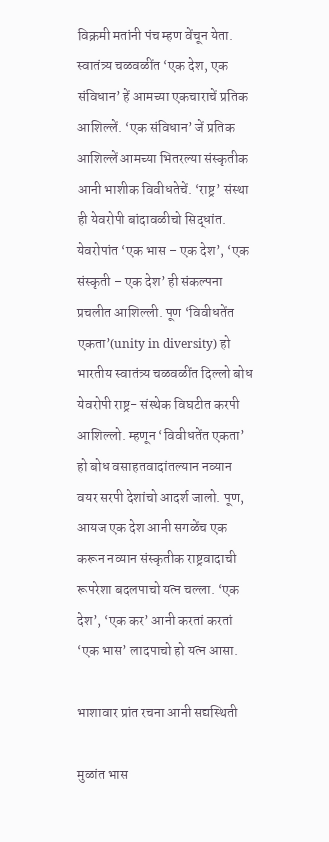विक्रमी मतांनी पंच म्हण वेंचून येता.
स्वातंत्र्य चळवळींत ‘एक देश, एक संविधान’ हें आमच्या एकचाराचें प्रतिक आशिल्लें. ‘एक संविधान’ जें प्रतिक आशिल्लें आमच्या भितरल्या संस्कृतीक आनी भाशीक विवीधतेचें. ‘राष्ट्र’ संस्था ही येवरोपी बांदावळीचो सिद्धांत. येवरोपांत ‘एक भास – एक देश’, ‘एक संस्कृती – एक देश’ ही संकल्पना प्रचलीत आशिल्ली. पूण ‘विवीधतेंत एकता’(unity in diversity) हो भारतीय स्वातंत्र्य चळवळींत दिल्लो बोध येवरोपी राष्ट्र- संस्थेक विघटीत करपी आशिल्लो. म्हणून ‘विवीधतेंत एकता’ हो बोध वसाहतवादांतल्यान नव्यान वयर सरपी देशांचो आदर्श जालो. पूण, आयज एक देश आनी सगळेंच एक करून नव्यान संस्कृतीक राष्ट्रवादाची रूपरेशा बदलपाचो यत्न चल्ला. ‘एक देश’, ‘एक कर’ आनी करतां करतां ‘एक भास’ लादपाचो हो यत्न आसा.

भाशावार प्रांत रचना आनी सद्यस्थिती

मुळांत भास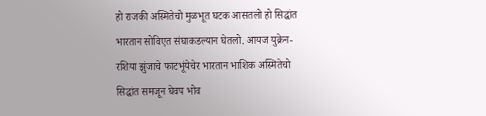हो राजकी अस्मितेचो मुळभूत घटक आसतलो हो सिद्धांत भारतान सोविएत संघाकडल्यान घेतलो. आयज युक्रेन- रशिया झुंजाचे फाटभूंयेचेर भारतान भाशिक अस्मितेचो सिद्धांत समजून घेवप भोव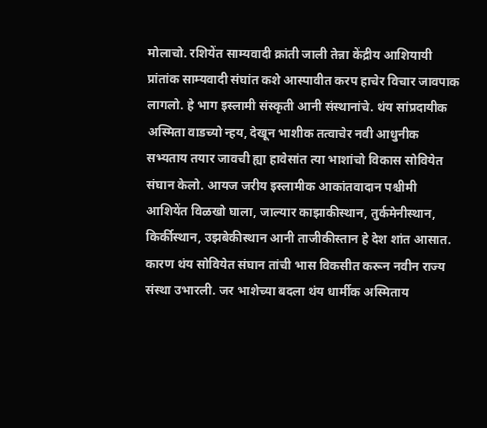मोलाचो. रशियेंत साम्यवादी क्रांती जाली तेन्ना केंद्रीय आशियायी प्रांतांक साम्यवादी संघांत कशे आस्पावीत करप हाचेर विचार जावपाक लागलो. हे भाग इस्लामी संस्कृती आनी संस्थानांचे. थंय सांप्रदायीक अस्मिता वाडच्यो न्हय, देखून भाशीक तत्वाचेर नवी आधुनीक सभ्यताय तयार जावची ह्या हावेसांत त्या भाशांचो विकास सोवियेत संघान केलो. आयज जरीय इस्लामीक आकांतवादान पश्चीमी आशियेंत विळखो घाला, जाल्यार काझाकीस्थान, तुर्कमेनीस्थान, किर्कीस्थान, उझबेकीस्थान आनी ताजीकीस्तान हे देश शांत आसात. कारण थंय सोवियेत संघान तांची भास विकसीत करून नवीन राज्य संस्था उभारली. जर भाशेच्या बदला थंय धार्मीक अस्मिताय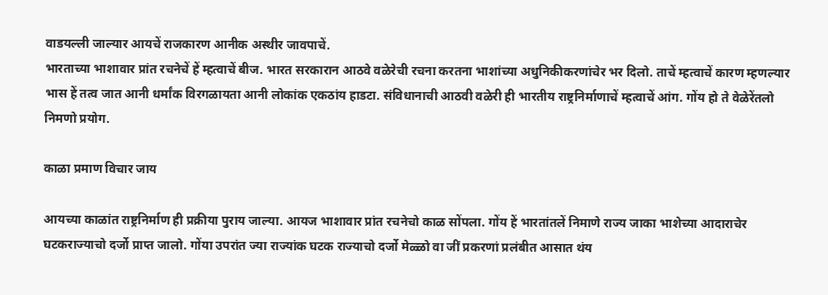वाडयल्ली जाल्यार आयचें राजकारण आनीक अस्थीर जावपाचें.
भारताच्या भाशावार प्रांत रचनेचें हें म्हत्वाचें बीज. भारत सरकारान आठवे वळेरेची रचना करतना भाशांच्या अधुनिकीकरणांचेर भर दिलो. ताचें म्हत्वाचें कारण म्हणल्यार भास हें तत्व जात आनी धर्मांक विरगळायता आनी लोकांक एकठांय हाडटा. संविधानाची आठवी वळेरी ही भारतीय राष्ट्रनिर्माणाचें म्हत्वाचें आंग. गोंय हो ते वेळेरेंतलो निमणो प्रयोग.

काळा प्रमाण विचार जाय

आयच्या काळांत राष्ट्रनिर्माण ही प्रक्रीया पुराय जाल्या. आयज भाशावार प्रांत रचनेचो काळ सोंपला. गोंय हें भारतांतलें निमाणे राज्य जाका भाशेच्या आदाराचेर घटकराज्याचो दर्जो प्राप्त जालो. गोंया उपरांत ज्या राज्यांक घटक राज्याचो दर्जो मेळ्ळो वा जीं प्रकरणां प्रलंबीत आसात थंय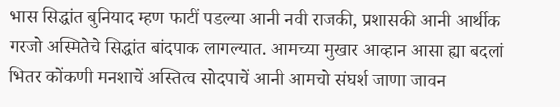भास सिद्धांत बुनियाद म्हण फाटीं पडल्या आनी नवी राजकी, प्रशासकी आनी आर्थीक गरजो अस्मितेचे सिद्धांत बांदपाक लागल्यात. आमच्या मुखार आव्हान आसा ह्या बदलां भितर कोंकणी मनशाचें अस्तित्व सोदपाचें आनी आमचो संघर्श जाणा जावन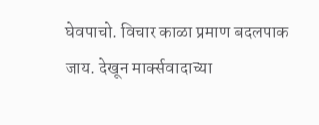घेवपाचो. विचार काळा प्रमाण बदलपाक जाय. देखून मार्क्सवादाच्या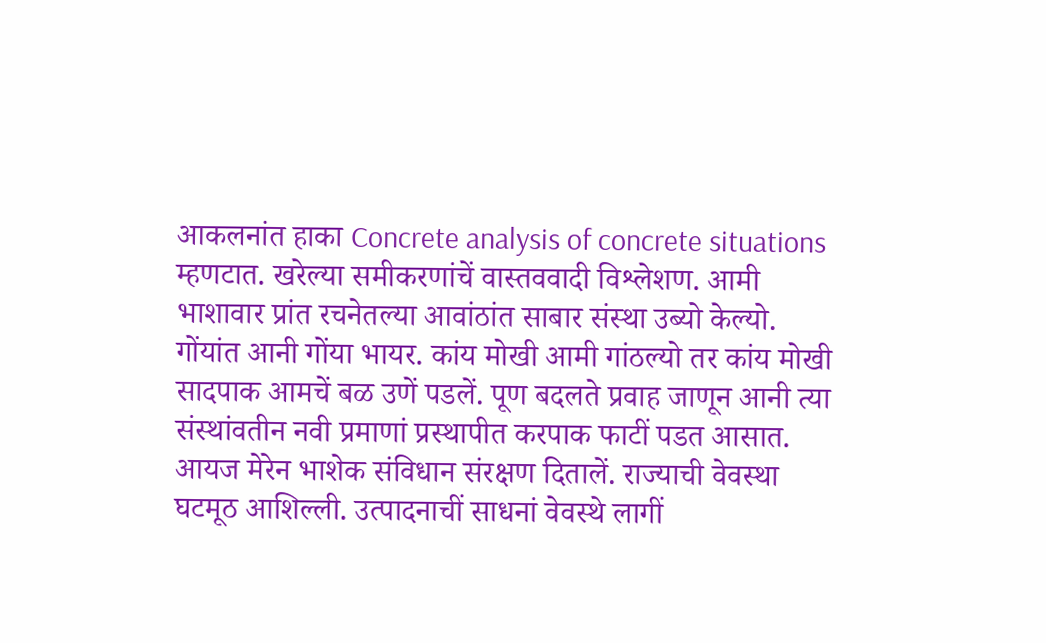आकलनांत हाका Concrete analysis of concrete situations म्हणटात. खरेल्या समीकरणांचें वास्तववादी विश्लेशण. आमी भाशावार प्रांत रचनेतल्या आवांठांत साबार संस्था उब्यो केल्यो. गोंयांत आनी गोंया भायर. कांय मोखी आमी गांठल्यो तर कांय मोखी सादपाक आमचें बळ उणें पडलें. पूण बदलते प्रवाह जाणून आनी त्या संस्थांवतीन नवी प्रमाणां प्रस्थापीत करपाक फाटीं पडत आसात.
आयज मेरेन भाशेक संविधान संरक्षण दितालें. राज्याची वेवस्था घटमूठ आशिल्ली. उत्पादनाचीं साधनां वेवस्थे लागीं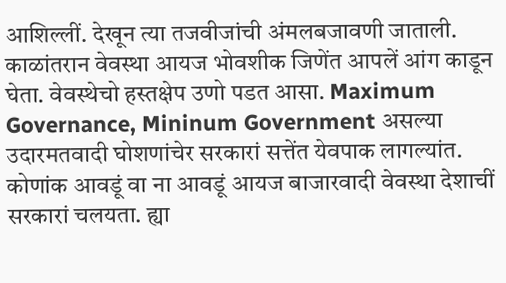आशिल्लीं. देखून त्या तजवीजांची अंमलबजावणी जाताली. काळांतरान वेवस्था आयज भोवशीक जिणेंत आपलें आंग काडून घेता. वेवस्थेचो हस्तक्षेप उणो पडत आसा. Maximum Governance, Mininum Government असल्या उदारमतवादी घोशणांचेर सरकारां सत्तेंत येवपाक लागल्यांत. कोणांक आवडूं वा ना आवडूं आयज बाजारवादी वेवस्था देशाचीं सरकारां चलयता. ह्या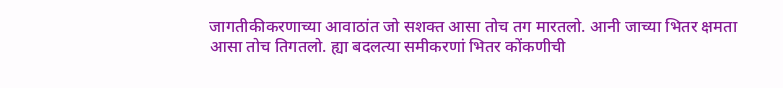जागतीकीकरणाच्या आवाठांत जो सशक्त आसा तोच तग मारतलो. आनी जाच्या भितर क्षमता आसा तोच तिगतलो. ह्या बदलत्या समीकरणां भितर कोंकणीची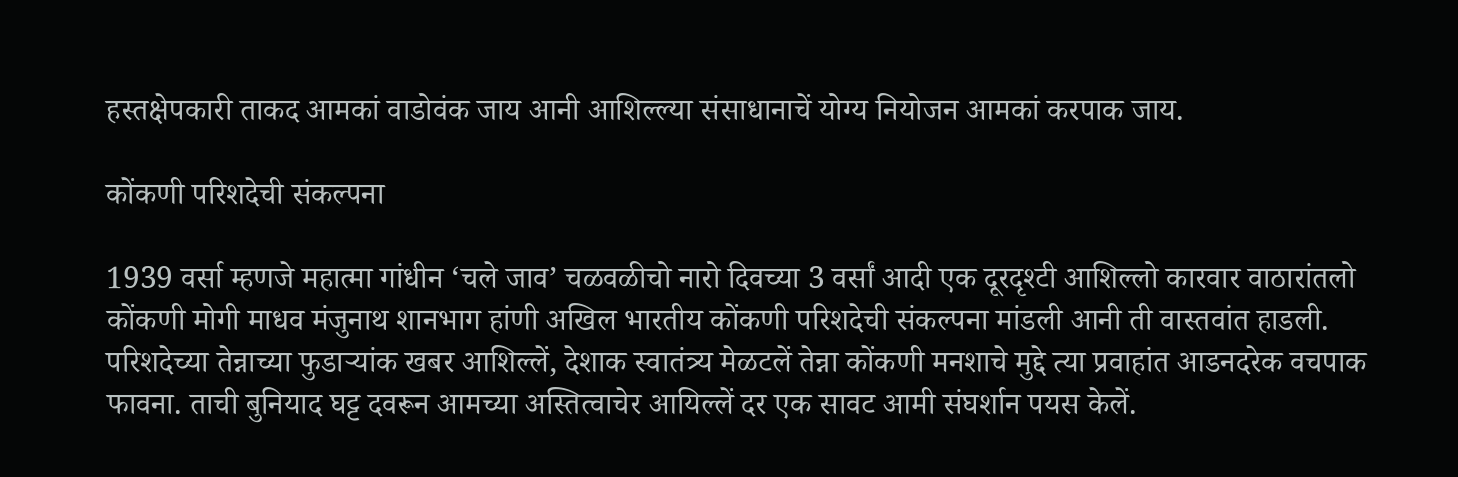हस्तक्षेपकारी ताकद आमकां वाडोवंक जाय आनी आशिल्ल्या संसाधानाचें योग्य नियोजन आमकां करपाक जाय.

कोंकणी परिशदेची संकल्पना

1939 वर्सा म्हणजे महात्मा गांधीन ‘चले जाव’ चळवळीचो नारो दिवच्या 3 वर्सां आदी एक दूरदृश्टी आशिल्लो कारवार वाठारांतलो कोंकणी मोगी माधव मंजुनाथ शानभाग हांणी अखिल भारतीय कोंकणी परिशदेची संकल्पना मांडली आनी ती वास्तवांत हाडली. परिशदेच्या तेन्नाच्या फुडाऱ्यांक खबर आशिल्लें, देशाक स्वातंत्र्य मेळटलें तेन्ना कोंकणी मनशाचे मुद्दे त्या प्रवाहांत आडनदरेक वचपाक फावना. ताची बुनियाद घट्ट दवरून आमच्या अस्तित्वाचेर आयिल्लें दर एक सावट आमी संघर्शान पयस केलें.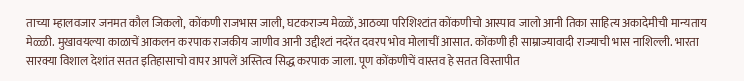ताच्या म्हालवजार जनमत कौल जिकलो, कोंकणी राजभास जाली, घटकराज्य मेळ्ळें, आठव्या परिशिश्टांत कोंकणीचो आस्पाव जालो आनी तिका साहित्य अकादेमीची मान्यताय मेळ्ळी. मुखावयल्या काळाचें आकलन करपाक राजकीय जाणीव आनी उद्दीश्टां नदरेंत दवरप भोव मोलाचीं आसात. कोंकणी ही साम्राज्यावादी राज्याची भास नाशिल्ली. भारता सारक्या विशाल देशांत सतत इतिहासाचो वापर आपलें अस्तित्व सिद्ध करपाक जाला. पूण कोंकणीचें वास्तव हे सतत विस्तापीत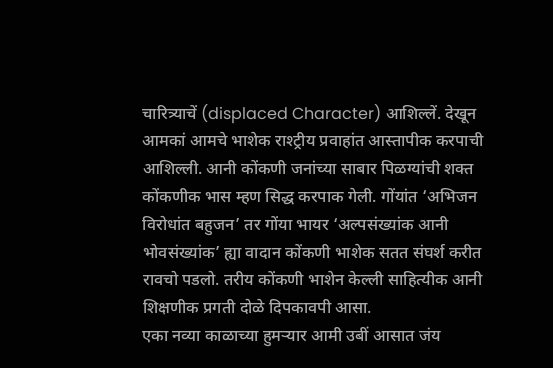चारित्र्याचें (displaced Character) आशिल्लें. देखून आमकां आमचे भाशेक राश्ट्रीय प्रवाहांत आस्तापीक करपाची आशिल्ली. आनी कोंकणी जनांच्या साबार पिळग्यांची शक्त कोंकणीक भास म्हण सिद्ध करपाक गेली. गोंयांत ‘अभिजन विरोधांत बहुजन’ तर गोंया भायर ‘अल्पसंख्यांक आनी भोवसंख्यांक’ ह्या वादान कोंकणी भाशेक सतत संघर्श करीत रावचो पडलो. तरीय कोंकणी भाशेन केल्ली साहित्यीक आनी शिक्षणीक प्रगती दोळे दिपकावपी आसा.
एका नव्या काळाच्या हुमऱ्यार आमी उबीं आसात जंय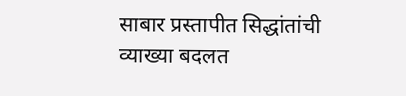साबार प्रस्तापीत सिद्धांतांची व्याख्या बदलत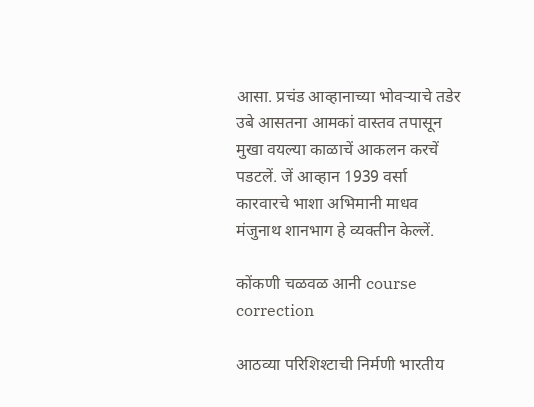आसा. प्रचंड आव्हानाच्या भोवऱ्याचे तडेर उबे आसतना आमकां वास्तव तपासून मुखा वयल्या काळाचें आकलन करचें पडटलें. जें आव्हान 1939 वर्सा कारवारचे भाशा अभिमानी माधव मंजुनाथ शानभाग हे व्यक्तीन केल्लें.

कोंकणी चळवळ आनी course correction

आठव्या परिशिश्टाची निर्मणी भारतीय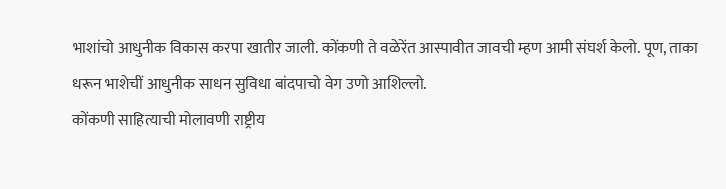भाशांचो आधुनीक विकास करपा खातीर जाली. कोंकणी ते वळेरेंत आस्पावीत जावची म्हण आमी संघर्श केलो. पूण, ताका धरून भाशेचीं आधुनीक साधन सुविधा बांदपाचो वेग उणो आशिल्लो.
कोंकणी साहित्याची मोलावणी राष्ट्रीय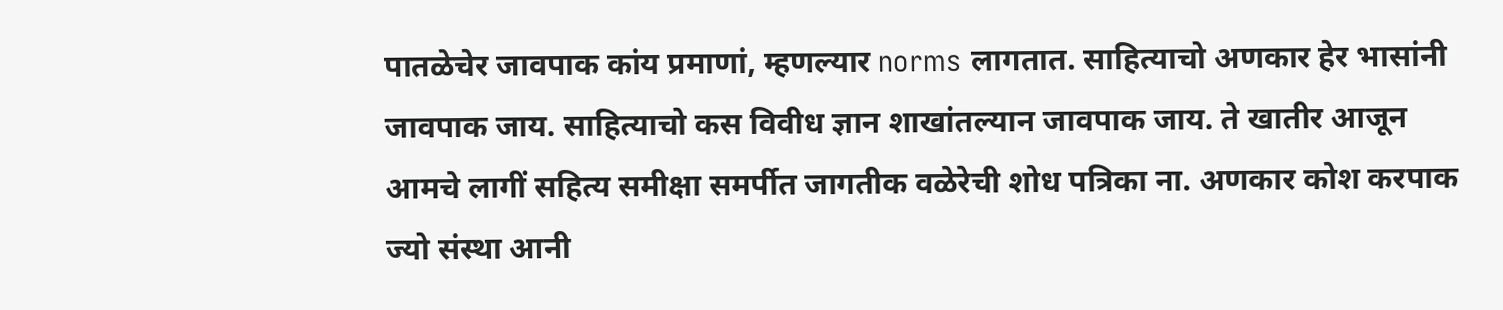पातळेचेर जावपाक कांय प्रमाणां, म्हणल्यार norms लागतात. साहित्याचो अणकार हेर भासांनी जावपाक जाय. साहित्याचो कस विवीध ज्ञान शाखांतल्यान जावपाक जाय. ते खातीर आजून आमचे लागीं सहित्य समीक्षा समर्पीत जागतीक वळेरेची शोध पत्रिका ना. अणकार कोश करपाक ज्यो संस्था आनी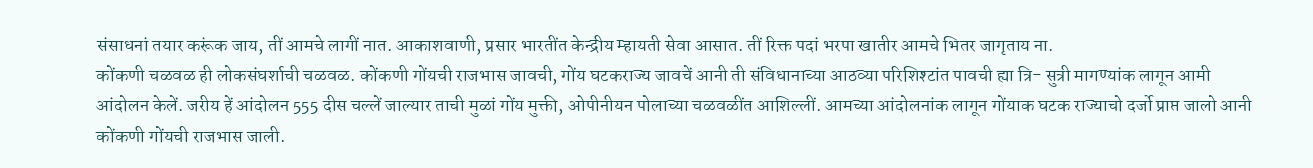संसाधनां तयार करूंक जाय, तीं आमचे लागीं नात. आकाशवाणी, प्रसार भारतींत केन्द्रीय म्हायती सेवा आसात. तीं रिक्त पदां भरपा खातीर आमचे भितर जागृताय ना.
कोंकणी चळवळ ही लोकसंघर्शाची चळवळ. कोंकणी गोंयची राजभास जावची, गोंय घटकराज्य जावचें आनी ती संविधानाच्या आठव्या परिशिश्टांत पावची ह्या त्रि- सुत्री मागण्यांक लागून आमी आंदोलन केलें. जरीय हें आंदोलन 555 दीस चल्लें जाल्यार ताची मुळां गोंय मुक्ती, ओपीनीयन पोलाच्या चळवळींत आशिल्लीं. आमच्या आंदोलनांक लागून गोंयाक घटक राज्याचो दर्जो प्राप्त जालो आनी कोंकणी गोंयची राजभास जाली.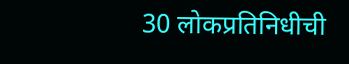30 लोकप्रतिनिधीची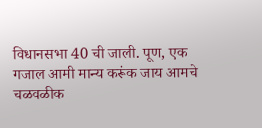विधानसभा 40 ची जाली. पूण, एक गजाल आमी मान्य करूंक जाय आमचे चळवळीक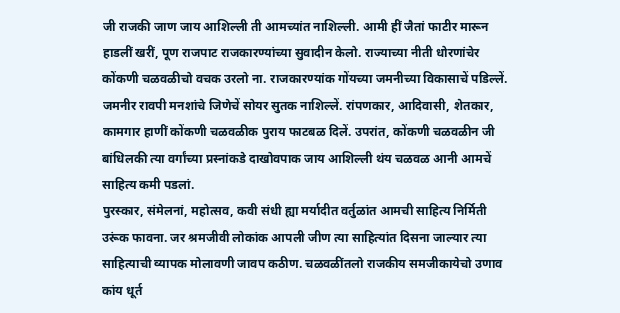जी राजकी जाण जाय आशिल्ली ती आमच्यांत नाशिल्ली. आमी हीं जैतां फाटीर मारून हाडलीं खरीं, पूण राजपाट राजकारण्यांच्या सुवादीन केलो. राज्याच्या नीती धोरणांचेर कोंकणी चळवळीचो वचक उरलो ना. राजकारण्यांक गोंयच्या जमनीच्या विकासाचें पडिल्लें. जमनीर रावपी मनशांचे जिणेचें सोयर सुतक नाशिल्लें. रांपणकार, आदिवासी, शेतकार, कामगार हाणीं कोंकणी चळवळीक पुराय फाटबळ दिलें. उपरांत, कोंकणी चळवळीन जी बांधिलकी त्या वर्गांच्या प्रस्नांकडे दाखोवपाक जाय आशिल्ली थंय चळवळ आनी आमचें साहित्य कमी पडलां.
पुरस्कार, संमेलनां, महोत्सव, कवी संधी ह्या मर्यादीत वर्तुळांत आमची साहित्य निर्मिती उरूंक फावना. जर श्रमजीवी लोकांक आपली जीण त्या साहित्यांत दिसना जाल्यार त्या साहित्याची व्यापक मोलावणी जावप कठीण. चळवळींतलो राजकीय समजीकायेचो उणाव कांय धूर्त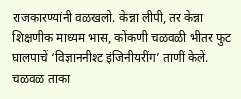राजकारण्यांनी वळखलो. केन्ना लीपी, तर केन्ना शिक्षणीक माध्यम भास, कोंकणी चळवळी भीतर फुट घालपाचें ‘विज्ञाननीश्ट इंजिनीयरींग’ ताणीं केलें. चळवळ ताका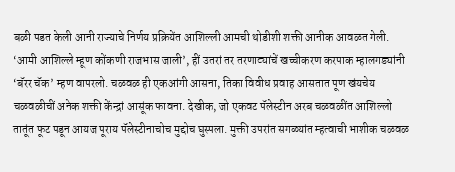बळी पडत केली आनी राज्याचे निर्णय प्रक्रियेंत आशिल्ली आमची थोडीशी शक्ती आनीक आवळत गेली.
‘आमी आशिल्ले म्हूण कोंकणी राजभास जाली’, हीं उतरां तर तरणाट्यांचें खच्चीकरण करपाक म्हालगड्यांनी ‘बॅरर चॅक’ म्हण वापरलो. चळवळ ही एकआंगी आसना, तिका विवीध प्रवाह आसतात पूण खंयचेय चळवळीचीं अनेक शक्ती केंन्द्रां आसूंक फावना. देखीक, जो एकवट पॅलेस्टीन अरब चळवळींत आशिल्लो तातूंत फूट पडून आयज पूराय पॅलेस्टीनाचोच मुद्दोच घुस्पला. मुक्ती उपरांत सगळ्यांत म्हत्वाची भाशीक चळवळ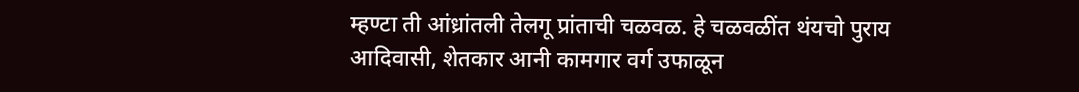म्हण्टा ती आंध्रांतली तेलगू प्रांताची चळवळ. हे चळवळींत थंयचो पुराय आदिवासी, शेतकार आनी कामगार वर्ग उफाळून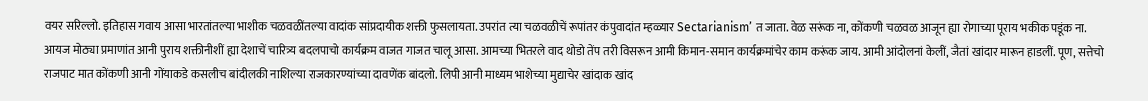वयर सरिल्लो. इतिहास गवाय आसा भारतांतल्या भाशीक चळवळींतल्या वादांक सांप्रदायीक शक्ती फुसलायता. उपरांत त्या चळवळीचें रूपांतर कंपुवादांत म्हळ्यार Sectarianism’ त जाता. वेळ सरूंक ना, कोंकणी चळवळ आजून ह्या रोगाच्या पूराय भकीक पडूंक ना.
आयज मोठ्या प्रमाणांत आनी पुराय शक्तीनीशीं ह्या देशाचें चारित्र्य बदलपाचो कार्यक्रम वाजत गाजत चालू आसा. आमच्या भितरले वाद थोडो तेंप तरी विसरून आमी किमान-समान कार्यक्रमांचेर काम करूंक जाय. आमी आंदोलनां केलीं, जैतां खांदार मारून हाडलीं. पूण, सत्तेचो राजपाट मात कोंकणी आनी गोंयाकडे कसलीच बांदीलकी नाशिल्या राजकारण्यांच्या दावणेंक बांदलो. लिपी आनी माध्यम भाशेच्या मुद्याचेर खांदाक खांद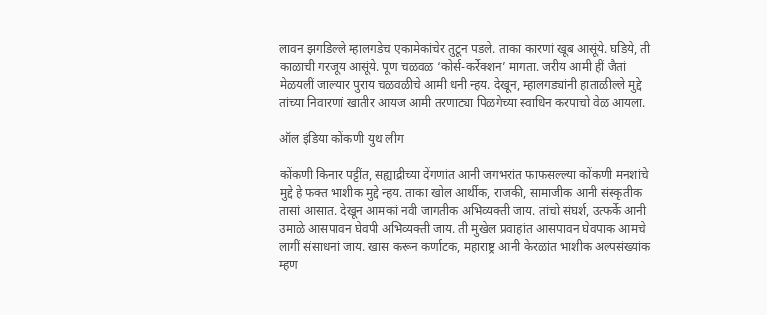लावन झगडिल्ले म्हालगडेच एकामेकांचेर तुटून पडले. ताका कारणां खूब आसूंये. घडिये, ती काळाची गरजूय आसूंये. पूण चळवळ ‘कोर्स-कर्रेक्शन’ मागता. जरीय आमी हीं जैतां मेळयलीं जाल्यार पुराय चळवळीचे आमी धनी न्हय. देखून, म्हालगड्यांनी हाताळील्ले मुद्दे तांच्या निवारणां खातीर आयज आमी तरणाट्या पिळगेच्या स्वाधिन करपाचो वेळ आयला.

ऑल इंडिया कोंकणी युथ लीग

कोंकणी किनार पट्टींत, सह्याद्रीच्या देंगणांत आनी जगभरांत फाफसल्ल्या कोंकणी मनशांचे मुद्दे हे फक्त भाशीक मुद्दे न्हय. ताका खोल आर्थीक, राजकी, सामाजीक आनी संस्कृतीक तासां आसात. देखून आमकां नवी जागतीक अभिव्यक्ती जाय. तांचो संघर्श, उत्फर्के आनी उमाळे आसपावन घेवपी अभिव्यक्ती जाय. ती मुखेल प्रवाहांत आसपावन घेवपाक आमचे लागीं संसाधनां जाय. खास करून कर्णाटक, महाराष्ट्र आनी केरळांत भाशीक अल्पसंख्यांक म्हण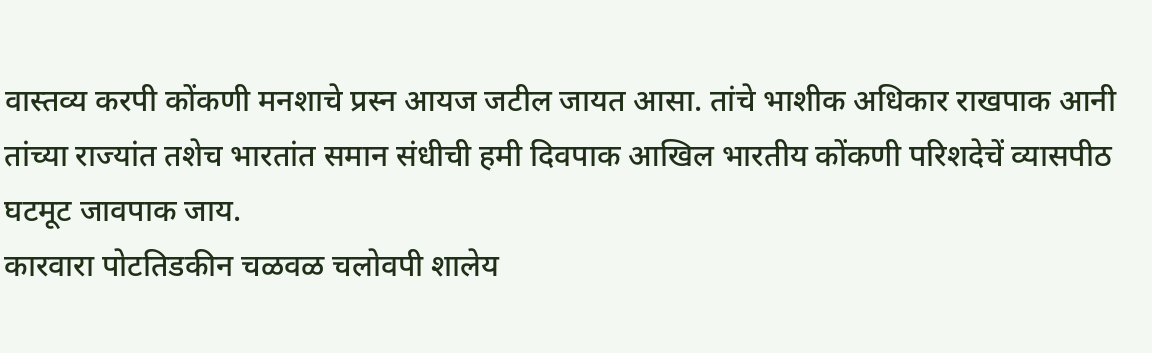वास्तव्य करपी कोंकणी मनशाचे प्रस्न आयज जटील जायत आसा. तांचे भाशीक अधिकार राखपाक आनी तांच्या राज्यांत तशेच भारतांत समान संधीची हमी दिवपाक आखिल भारतीय कोंकणी परिशदेचें व्यासपीठ घटमूट जावपाक जाय.
कारवारा पोटतिडकीन चळवळ चलोवपी शालेय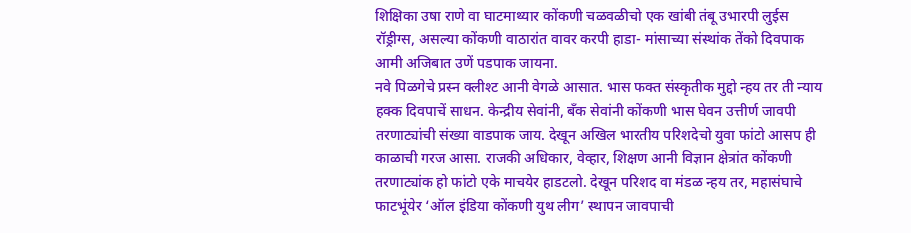शिक्षिका उषा राणे वा घाटमाथ्यार कोंकणी चळवळीचो एक खांबी तंबू उभारपी लुईस रॉड्रीग्स, असल्या कोंकणी वाठारांत वावर करपी हाडा- मांसाच्या संस्थांक तेंको दिवपाक आमी अजिबात उणें पडपाक जायना.
नवे पिळगेचे प्रस्न क्लीश्ट आनी वेगळे आसात. भास फक्त संस्कृतीक मुद्दो न्हय तर ती न्याय हक्क दिवपाचें साधन. केन्द्रीय सेवांनी, बँक सेवांनी कोंकणी भास घेवन उत्तीर्ण जावपी तरणाट्यांची संख्या वाडपाक जाय. देखून अखिल भारतीय परिशदेचो युवा फांटो आसप ही काळाची गरज आसा. राजकी अधिकार, वेव्हार, शिक्षण आनी विज्ञान क्षेत्रांत कोंकणी तरणाट्यांक हो फांटो एके माचयेर हाडटलो. देखून परिशद वा मंडळ न्हय तर, महासंघाचे फाटभूंयेर ‘ऑल इंडिया कोंकणी युथ लीग’ स्थापन जावपाची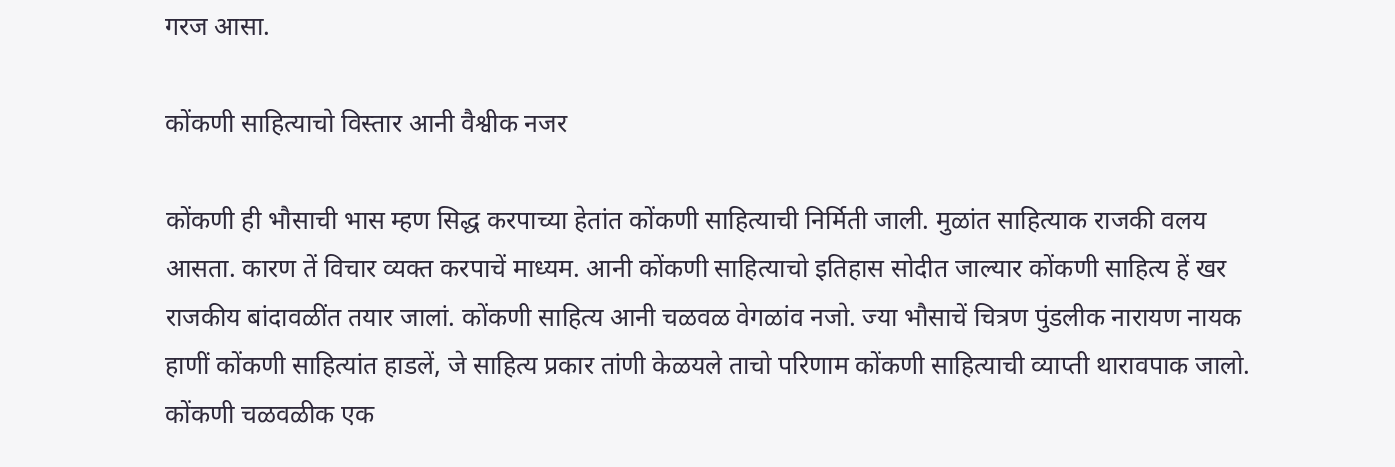गरज आसा.

कोंकणी साहित्याचो विस्तार आनी वैश्वीक नजर

कोंकणी ही भौसाची भास म्हण सिद्ध करपाच्या हेतांत कोंकणी साहित्याची निर्मिती जाली. मुळांत साहित्याक राजकी वलय आसता. कारण तें विचार व्यक्त करपाचें माध्यम. आनी कोंकणी साहित्याचो इतिहास सोदीत जाल्यार कोंकणी साहित्य हें खर राजकीय बांदावळींत तयार जालां. कोंकणी साहित्य आनी चळवळ वेगळांव नजो. ज्या भौसाचें चित्रण पुंडलीक नारायण नायक हाणीं कोंकणी साहित्यांत हाडलें, जे साहित्य प्रकार तांणी केळयले ताचो परिणाम कोंकणी साहित्याची व्याप्ती थारावपाक जालो. कोंकणी चळवळीक एक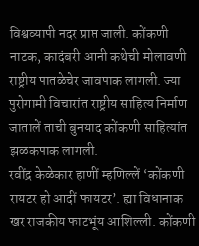विश्वव्यापी नदर प्राप्त जाली. कोंकणी नाटक, कादंबरी आनी कथेची मोलावणी राष्ट्रीय पातळेचेर जावपाक लागली. ज्या पुरोगामी विचारांत राष्ट्रीय साहित्य निर्माण जातालें ताची बुनयाद कोंकणी साहित्यांत झळकपाक लागली.
रवींद्र केळेकार हाणीं म्हणिल्लें ‘कोंकणी रायटर हो आदीं फायटर’. ह्या विधानाक खर राजकीय फाटभूंय आशिल्ली. कोंकणी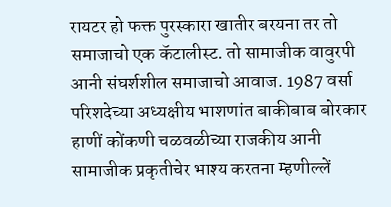रायटर हो फक्त पुरस्कारा खातीर बरयना तर तो समाजाचो एक कॅटालीस्ट. तो सामाजीक वावुरपी आनी संघर्शशील समाजाचो आवाज. 1987 वर्सा परिशदेच्या अध्यक्षीय भाशणांत बाकीबाब बोरकार हाणीं कोंकणी चळवळीच्या राजकीय आनी सामाजीक प्रकृतीचेर भाश्य करतना म्हणील्लें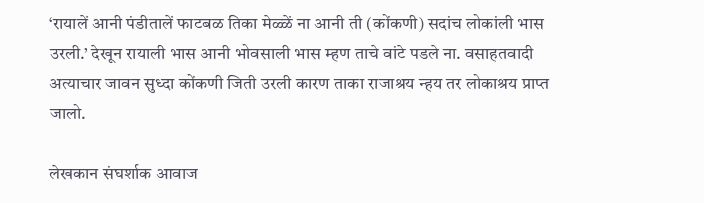‘रायालें आनी पंडीतालें फाटबळ तिका मेळ्ळें ना आनी ती (कोंकणी) सदांच लोकांली भास उरली.’ देखून रायाली भास आनी भोवसाली भास म्हण ताचे वांटे पडले ना. वसाहतवादी अत्याचार जावन सुध्दा कोंकणी जिती उरली कारण ताका राजाश्रय न्हय तर लोकाश्रय प्राप्त जालो.

लेखकान संघर्शाक आवाज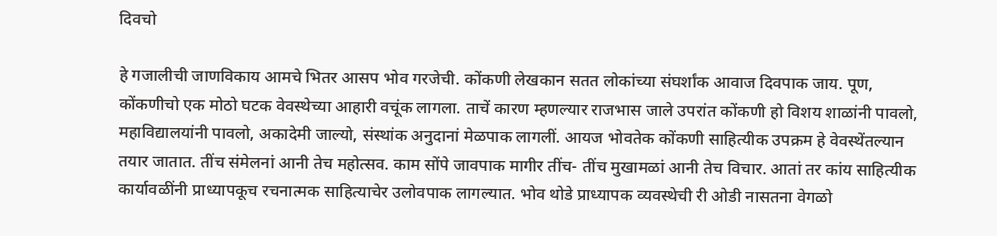दिवचो

हे गजालीची जाणविकाय आमचे भितर आसप भोव गरजेची. कोंकणी लेखकान सतत लोकांच्या संघर्शांक आवाज दिवपाक जाय. पूण, कोंकणीचो एक मोठो घटक वेवस्थेच्या आहारी वचूंक लागला. ताचें कारण म्हणल्यार राजभास जाले उपरांत कोंकणी हो विशय शाळांनी पावलो, महाविद्यालयांनी पावलो, अकादेमी जाल्यो, संस्थांक अनुदानां मेळपाक लागलीं. आयज भोवतेक कोंकणी साहित्यीक उपक्रम हे वेवस्थेंतल्यान तयार जातात. तींच संमेलनां आनी तेच महोत्सव. काम सोंपे जावपाक मागीर तींच- तींच मुखामळां आनी तेच विचार. आतां तर कांय साहित्यीक कार्यावळींनी प्राध्यापकूच रचनात्मक साहित्याचेर उलोवपाक लागल्यात. भोव थोडे प्राध्यापक व्यवस्थेची री ओडी नासतना वेगळो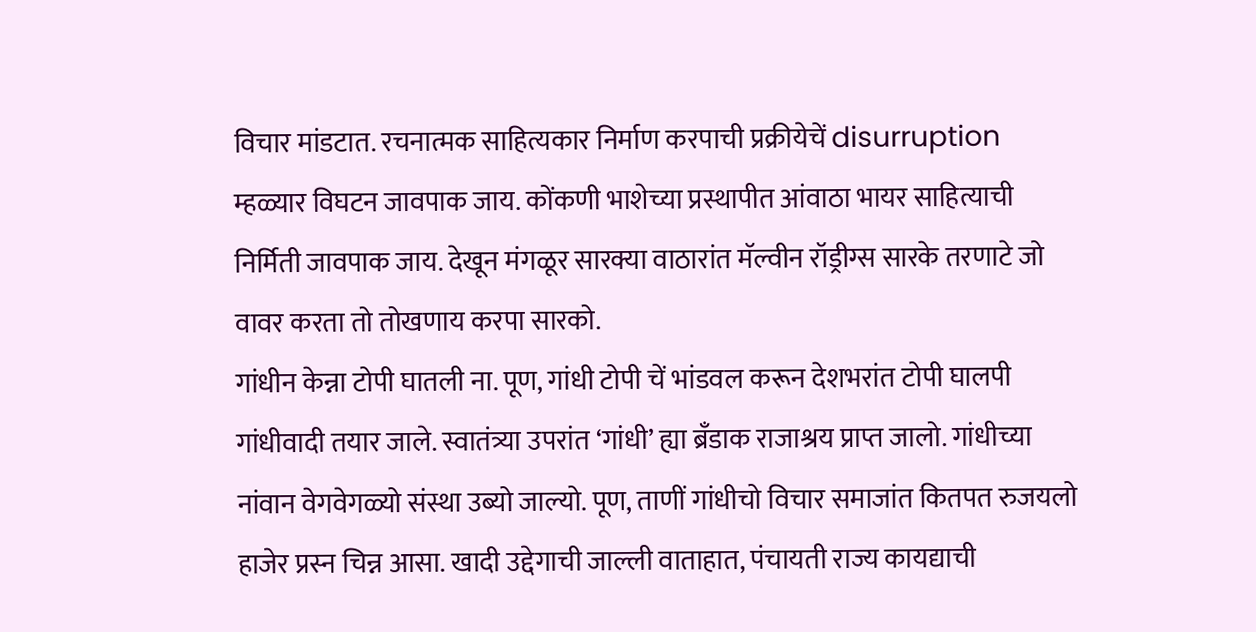विचार मांडटात. रचनात्मक साहित्यकार निर्माण करपाची प्रक्रीयेचें disurruption म्हळ्यार विघटन जावपाक जाय. कोंकणी भाशेच्या प्रस्थापीत आंवाठा भायर साहित्याची निर्मिती जावपाक जाय. देखून मंगळूर सारक्या वाठारांत मॅल्वीन रॉड्रीग्स सारके तरणाटे जो वावर करता तो तोखणाय करपा सारको.
गांधीन केन्ना टोपी घातली ना. पूण, गांधी टोपी चें भांडवल करून देशभरांत टोपी घालपी गांधीवादी तयार जाले. स्वातंत्र्या उपरांत ‘गांधी’ ह्या ब्रँडाक राजाश्रय प्राप्त जालो. गांधीच्या नांवान वेगवेगळ्यो संस्था उब्यो जाल्यो. पूण, ताणीं गांधीचो विचार समाजांत कितपत रुजयलो हाजेर प्रस्न चिन्न आसा. खादी उद्देगाची जाल्ली वाताहात, पंचायती राज्य कायद्याची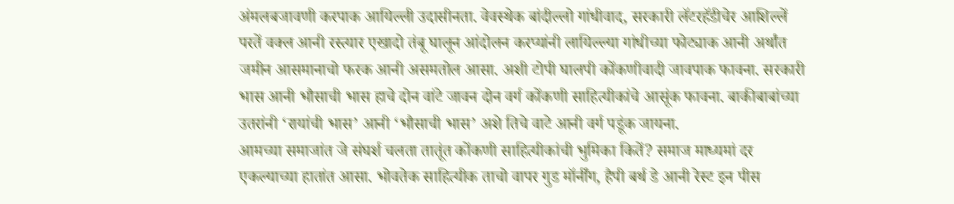अंमलबजावणी करपाक आयिल्ली उदासीनता. वेवस्थेक बांदील्लो गांधीवाद, सरकारी लॅटरहॅडीचेर आशिल्लें परतें वक्ल आनी रस्त्यार एखादो तंबू घालून आंदोलन करप्यांनी लायिल्ल्या गांधीच्या फोट्याक आनी अर्थांत जमीन आसमानाचो फरक आनी असमतोल आसा. अशी टोपी घालपी कोंकणीवादी जावपाक फावना. सरकारी भास आनी भौसाची भास हाचे दोन वांटे जावन दोन वर्ग कोंकणी साहित्यीकांचे आसूंक फावना. बाकीबाबांच्या उतरांनी ‘रायांची भास’ आनी ‘भौसाची भास’ अशे तिचे वाटे आनी वर्ग पडूंक जायना.
आमच्या समाजांत जे संघर्श चलता तातूंत कोंकणी साहित्यीकांची भुमिका कितें? समाज माध्यमां दर एकल्याच्या हातांत आसा. भोवतेक साहित्यीक ताचो वापर गुड मॉर्नींग, हैपी बर्थ डे आनी रेस्ट इन पीस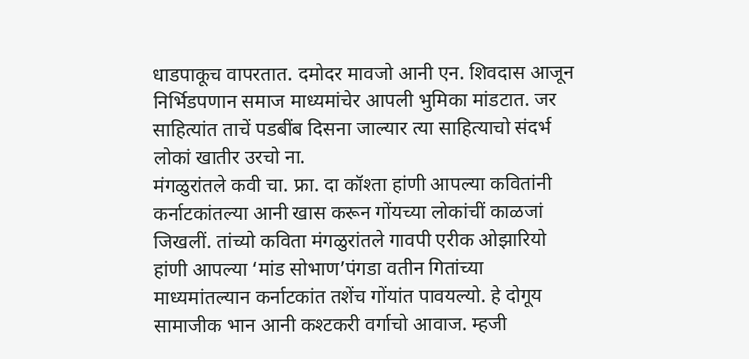धाडपाकूच वापरतात. दमोदर मावजो आनी एन. शिवदास आजून निर्भिडपणान समाज माध्यमांचेर आपली भुमिका मांडटात. जर साहित्यांत ताचें पडबींब दिसना जाल्यार त्या साहित्याचो संदर्भ लोकां खातीर उरचो ना.
मंगळुरांतले कवी चा. फ्रा. दा कॉश्ता हांणी आपल्या कवितांनी कर्नाटकांतल्या आनी खास करून गोंयच्या लोकांचीं काळजां जिखलीं. तांच्यो कविता मंगळुरांतले गावपी एरीक ओझारियो हांणी आपल्या ‘मांड सोभाण’पंगडा वतीन गितांच्या माध्यमांतल्यान कर्नाटकांत तशेंच गोंयांत पावयल्यो. हे दोगूय सामाजीक भान आनी कश्टकरी वर्गाचो आवाज. म्हजी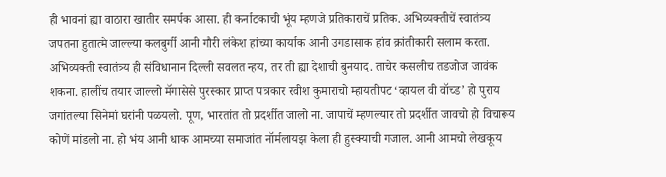ही भावनां ह्या वाठारा खातीर समर्पक आसा. ही कर्नाटकाची भूंय म्हणजे प्रतिकाराचें प्रतिक. अभिव्यक्तीचें स्वातंत्र्य जपतना हुतात्मे जाल्ल्या कलबुर्गी आनी गौरी लंकेश हांच्या कार्याक आनी उगडासाक हांव क्रांतीकारी सलाम करता. अभिव्यक्ती स्वातंत्र्य ही संविधानान दिल्ली सवलत न्हय, तर ती ह्या देशाची बुनयाद. ताचेर कसलीच तडजोज जावंक शकना. हालींच तयार जाल्लो मॅगासेसे पुरस्कार प्राप्त पत्रकार रवीश कुमाराचो म्हायतीपट ‘व्हायल वी वॉच्ड’ हो पुराय जगांतल्या सिनेमां घरांनी पळयलो. पूण, भारतांत तो प्रदर्शीत जालो ना. जापाचें म्हणल्यार तो प्रदर्शीत जावचो हो विचारूय कोणें मांडलो ना. हो भंय आनी धाक आमच्या समाजांत नॉर्मलायझ केला ही हुस्क्याची गजाल. आनी आमचो लेखकूय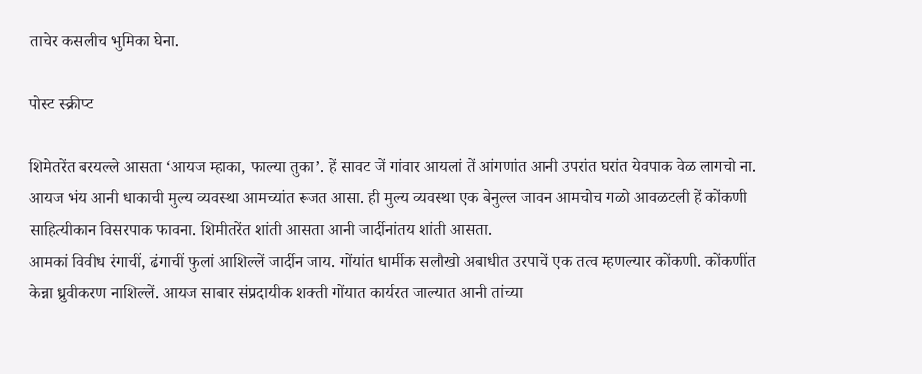ताचेर कसलीच भुमिका घेना.

पोस्ट स्क्रीप्ट

शिमेतरेंत बरयल्ले आसता ‘आयज म्हाका, फाल्या तुका’. हें सावट जें गांवार आयलां तें आंगणांत आनी उपरांत घरांत येवपाक वेळ लागचो ना. आयज भंय आनी धाकाची मुल्य व्यवस्था आमच्यांत रूजत आसा. ही मुल्य व्यवस्था एक बेनुल्ल जावन आमचोच गळो आवळटली हें कोंकणी साहित्यीकान विसरपाक फावना. शिमीतरेंत शांती आसता आनी जार्दीनांतय शांती आसता.
आमकां विवीध रंगाचीं, ढंगाचीं फुलां आशिल्लें जार्दीन जाय. गोंयांत धार्मीक सलौखो अबाधीत उरपाचें एक तत्व म्हणल्यार कोंकणी. कोंकणींत केन्ना ध्रुवीकरण नाशिल्लें. आयज साबार संप्रदायीक शक्ती गोंयात कार्यरत जाल्यात आनी तांच्या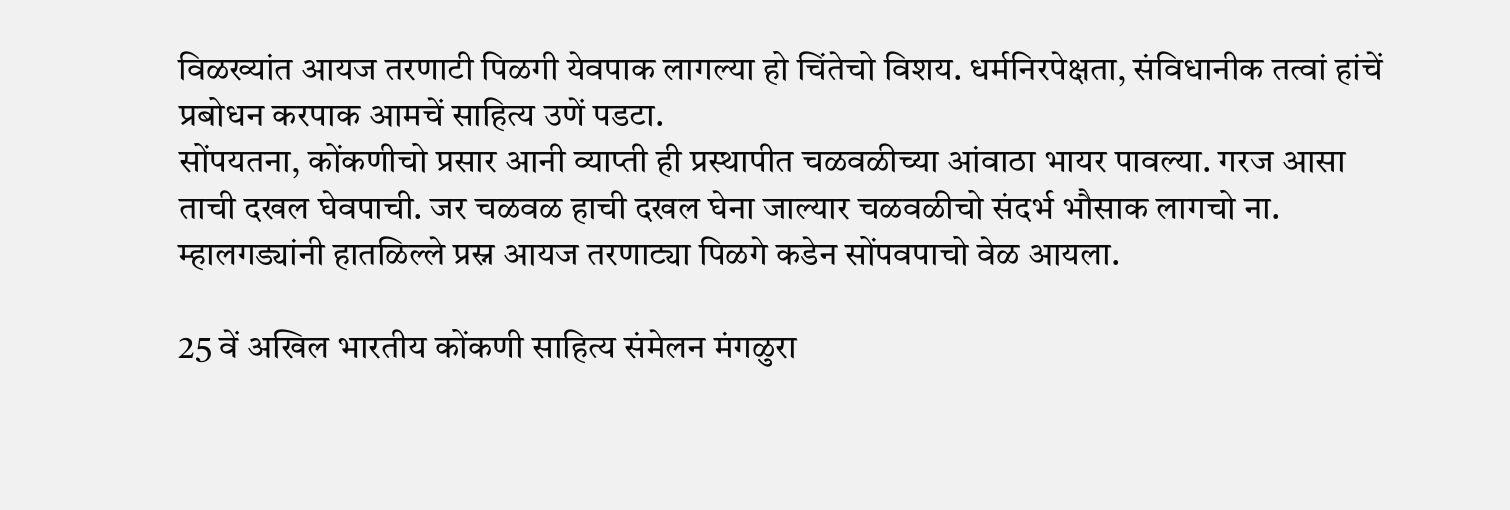विळख्यांत आयज तरणाटी पिळगी येवपाक लागल्या हो चिंतेचो विशय. धर्मनिरपेक्षता, संविधानीक तत्वां हांचें प्रबोधन करपाक आमचें साहित्य उणें पडटा.
सोंपयतना, कोंकणीचो प्रसार आनी व्याप्ती ही प्रस्थापीत चळवळीच्या आंवाठा भायर पावल्या. गरज आसा ताची दखल घेवपाची. जर चळवळ हाची दखल घेना जाल्यार चळवळीचो संदर्भ भौसाक लागचो ना. म्हालगड्यांनी हातळिल्ले प्रस्न आयज तरणाट्या पिळगे कडेन सोंपवपाचो वेळ आयला.

25 वें अखिल भारतीय कोंकणी साहित्य संमेलन मंगळुरा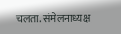चलता. संमेलनाध्यक्ष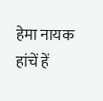हेमा नायक हांचें हें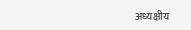अध्यक्षीय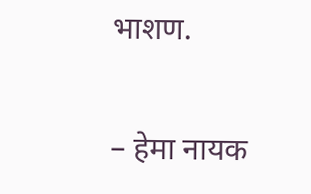भाशण.

– हेमा नायक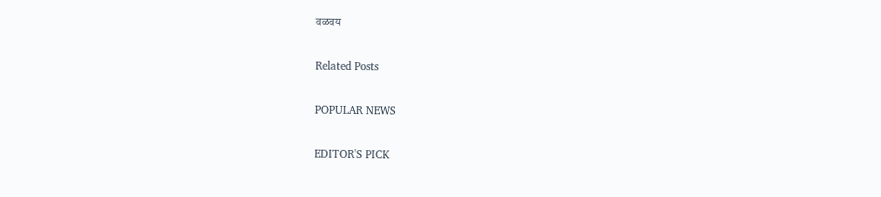वळवय

Related Posts

POPULAR NEWS

EDITOR'S PICK